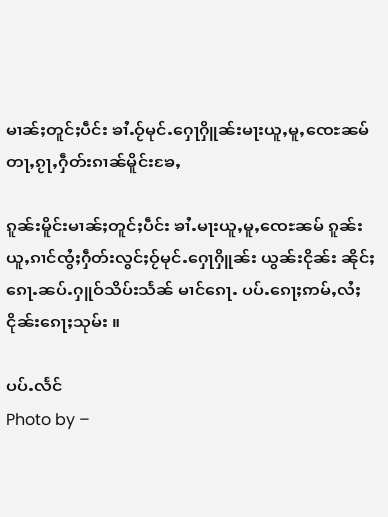မၢၼ်ႈတူင်ႈပဵင်း ၶၢႆႉဝႂ်မုင်ႉႁေႃႁိူၼ်းမႃးယူႇမူႇၸေႊၼမ် တႃႇၵႂႃႇႁဵတ်းၵၢၼ်မိူင်းၶႄႇ

ၵူၼ်းမိူင်းမၢၼ်ႈတူင်ႈပဵင်း ၶၢႆႉမႃးယူႇမူႇၸေႊၼမ် ၵူၼ်းယူႇၵၢင်ၸွႆႈႁဵတ်းလွင်ႈဝႂ်မုင်ႉႁေႃႁိူၼ်း ယွၼ်းငိုၼ်း ၼိုင်ႈၵေႃႉၼပ်ႉႁူဝ်သိပ်းသႅၼ် မၢင်ၵေႃႉ ပပ်ႉၵေႃႈဢမ်ႇလႆႈ ငိုၼ်းၵေႃႈသုမ်း ။

ပပ်ႉလႅင်
Photo by –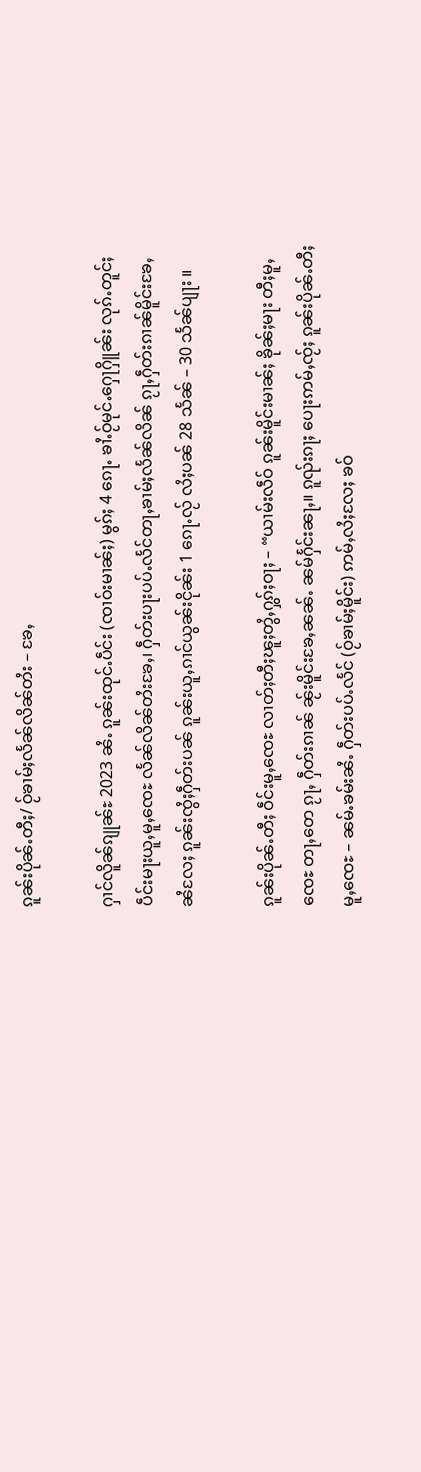ၵူၼ်းပိုၼ်ႉတီႈ/ ဝႂ်ၶၢမ်ႈလႅၼ်လိၼ်တႆး – ၶႄႇ

ႁၢင်လိူၼ်ၵျုၼ်ႊ 2023 ၼႆႉ ၵူၼ်းထုင်ႉပဵင်း (ၸၢဝ်းမၢၼ်ႈ) မွၵ်ႈ 4 ၵေႃႉ ၶၢႆႉဝႂ်မုင်ႉႁေႃႁိူၼ်း လုၵ်ႉတူင်ႈပဵင်းမႃးယူႇမူႇၸေႊ လႅၼ်လိၼ်တႆးၶႄႇ၊ ႁဵတ်းပႃးပပ်ႉလႅင်တႃႇၶၢမ်ႈလႅၼ်လိၼ် ၵႂႃႇႁဵတ်းၵၢၼ်မိူင်းၶႄႇ ၼႆလႄႈ ၵူၼ်းၸွႆႈႁဵတ်းပၼ် ၵူၼ်းယူႇၵၢင်ယွၼ်းငိုၼ်း 1 ၵေႃႉလႂ် လႆႈပၼ် 28 သႅၼ် – 30 သႅၼ်ပျႃး ။

ၵူၼ်းပိုၼ်ႉတီႈ ဝဵင်းမူႇၸေႊ လၢတ်ႈတီႈၽူႈတွႆႇႁွၵ်ႈဝႃႈ – “ယၢမ်းလဵဝ် ၵူၼ်းမိူင်းမၢၼ်ႈ ၶိုၼ်ႈမႃး တီႈမူႇၸေႊ တႃႇတေ ၵႂႃႇ ႁဵတ်းၵၢၼ် ၼႂ်းမိူင်းၶႄႇၼၼ်ႉ ၼမ်ႁႅင်းၼႃႇ။ ၵူၺ်းၵႃႈ ပေႃးဢမ်ႇၸႂ်ႈ ၵူၼ်းပိုၼ်ႉတီႈမူႇၸေႊ – ၼမ်ႉၶမ်းၼႆႉ ႁဵတ်းပပ်ႉလႅင် (ဝႂ်ၶၢမ်ႈမိူင်း) ဢမ်ႇလႆႈလႄႈ ၶဝ်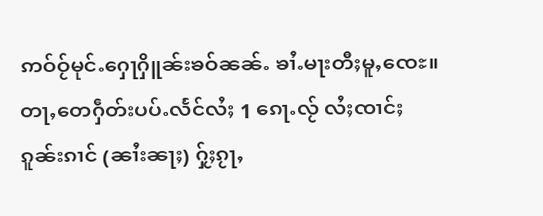ဢဝ်ဝႂ်မုင်ႉႁေႃႁိူၼ်းၶဝ်ၼၼ်ႉ ၶၢႆႉမႃးတီႈမူႇၸေႊ။ တႃႇတေႁဵတ်းပပ်ႉလႅင်လႆႈ 1 ၵေႃႉလႂ် လႆႈၸၢင်ႈ ၵူၼ်းၵၢင် (ၼၢႆးၼႃႈ) ႁႂ်ႈၵႂႃႇ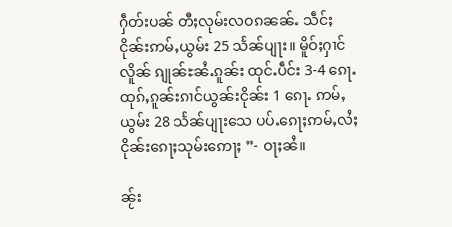ႁဵတ်းပၼ် တီႈလုမ်းလဝၵၼၼ်ႉ သဵင်ႈငိုၼ်းဢမ်ႇယွမ်း 25 သႅၼ်ပျႃး။ မိူဝ်ႈႁၢင်လိူၼ် ၵျုၼ်ႊၼႆႉၵူၼ်း ထုင်ႉပဵင်း 3-4 ၵေႃႉ ထုၵ်ႇၵူၼ်းၵၢင်ယွၼ်းငိုၼ်း 1 ၵေႃႉ ဢမ်ႇယွမ်း 28 သႅၼ်ပျႃးသေ ပပ်ႉၵေႃႈဢမ်ႇလႆႈ ငိုၼ်းၵေႃႈသုမ်းဢေႃႈ ”- ဝႃႈၼႆ။

ၼႂ်း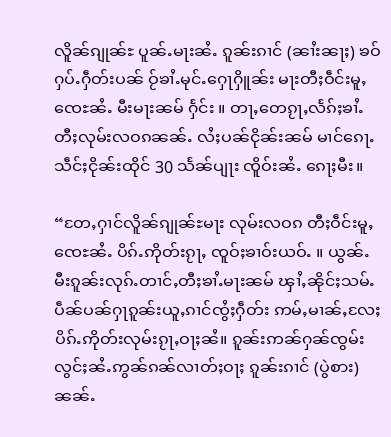လိူၼ်ၵျုၼ်ႊ ပူၼ်ႉမႃးၼႆႉ ၵူၼ်းၵၢင် (ၼၢႆးၼႃႈ) ၶဝ် ႁပ်ႉႁဵတ်းပၼ် ဝႂ်ၶၢႆႉမုင်ႉႁေႃႁိူၼ်း မႃးတီႈဝဵင်းမူႇၸေႊၼႆႉ မီးမႃးၼမ် ႁႅင်း ။ တႃႇတေၵႂႃႇလႅၵ်ႈၶၢႆႉ တီႈလုမ်းလဝၵၼၼ်ႉ လႆႈပၼ်ငိုၼ်းၼမ် မၢင်ၵေႃႉ သဵင်ႈငိုၼ်းထိုင် 30 သႅၼ်ပျႃး ၸိူဝ်းၼႆႉ ၵေႃႈမီး။

“တႄႇႁၢင်လိူၼ်ၵျုၼ်ႊမႃး လုမ်းလဝၵ တီႈဝဵင်းမူႇၸေႊၼႆႉ ပိၵ်ႉဢိုတ်းၵႂႃႇ ၸူဝ်ႈၶၢဝ်းယဝ်ႉ ။ ယွၼ်ႉမီးၵူၼ်းလုၵ်ႉတၢင်ႇတီႈၶၢႆႉမႃးၼမ် ၾၢႆႇၼိုင်ႈသမ်ႉပဵၼ်ပၼ်ႁႃၵူၼ်းယူႇၵၢင်ၸွႆႈႁဵတ်း ဢမ်ႇမၢၼ်ႇလႄႈ ပိၵ်ႉဢိုတ်းလုမ်းၵႂႃႇဝႃႈၼႆ။ ၵူၼ်းဢၼ်ႁၼ်ၸွမ်းလွင်ႈၼႆႉဢွၼ်ၵၼ်လၢတ်ႈဝႃႈ ၵူၼ်းၵၢင် (ပွဲစား) ၼၼ်ႉ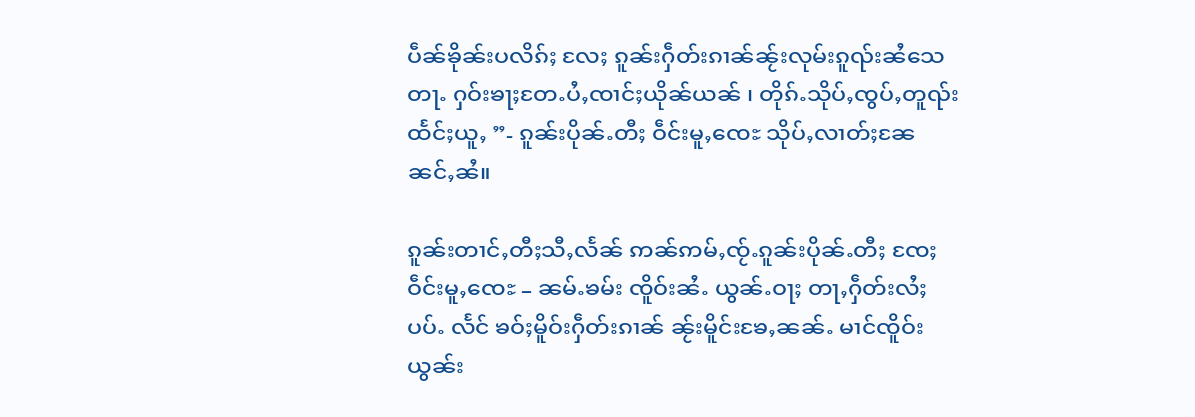ပဵၼ်ၶိုၼ်းပလိၵ်ႈ လႄႈ ၵူၼ်းႁဵတ်းၵၢၼ်ၼႂ်းလုမ်းၵူၺ်းၼႆသေတႃႉ ႁဝ်းၶႃႈတႄႉပႆႇၸၢင်ႈယိုၼ်ယၼ် ၊ တိုၵ်ႉသိုပ်ႇၸွပ်ႇတူၺ်းထႅင်ႈယူႇ ”- ၵူၼ်းပိုၼ်ႉတီႈ ဝဵင်းမူႇၸေႊ သိုပ်ႇလၢတ်ႈၼႄၼင်ႇၼႆ။

ၵူၼ်းတၢင်ႇတီႈသီႇလႅၼ် ဢၼ်ဢမ်ႇၸႂ်ႉၵူၼ်းပိုၼ်ႉတီႈ ၸႄႈဝဵင်းမူႇၸေႊ – ၼမ်ႉၶမ်း ၸိူဝ်းၼႆႉ ယွၼ်ႉဝႃႈ တႃႇႁဵတ်းလႆႈပပ်ႉ လႅင် ၶဝ်ႈမိူဝ်းႁဵတ်းၵၢၼ် ၼႂ်းမိူင်းၶႄႇၼၼ်ႉ မၢင်ၸိူဝ်း ယွၼ်း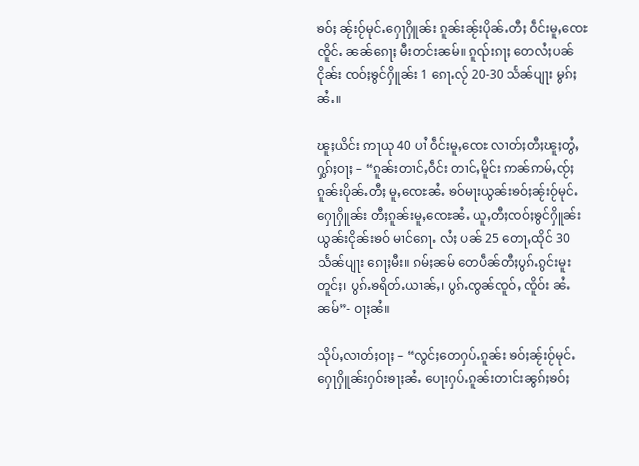ၶဝ်ႈ ၼႂ်းဝႂ်မုင်ႉႁေႃႁိူၼ်း ၵူၼ်းၼႂ်းပိုၼ်ႉတီႈ ဝဵင်းမူႇၸေႊ ၸိူင်ႉ ၼၼ်ၵေႃႈ မီးတင်းၼမ်။ ၵူၺ်းၵႃႈ တေလႆႈပၼ်ငိုၼ်း ၸဝ်ႈၶွင်ႁိူၼ်း 1 ၵေႃႉလႂ် 20-30 သႅၼ်ပျႃး မွၵ်ႈ ၼႆႉ။

ၽူႈယိင်း ဢႃယု 40 ပၢႆ ဝဵင်းမူႇၸေႊ လၢတ်ႈတီႈၽူႈတွႆႇႁွၵ်ႈဝႃႈ – “ၵူၼ်းတၢင်ႇဝဵင်း တၢင်ႇမိူင်း ဢၼ်ဢမ်ႇၸႂ်ႈ ၵူၼ်းပိုၼ်ႉတီႈ မူႇၸေႊၼႆႉ ၶဝ်မႃးယွၼ်းၶဝ်ႈၼႂ်းဝႂ်မုင်ႉႁေႃႁိူၼ်း တီႈၵူၼ်းမူႇၸေႊၼႆႉ ယူႇတီႈၸဝ်ႈၶွင်ႁိူၼ်း ယွၼ်းငိုၼ်းၶဝ် မၢင်ၵေႃႉ လႆႈ ပၼ် 25 တေႃႇထိုင် 30 သႅၼ်ပျႃး ၵေႃႈမီး။ ၵမ်ႈၼမ် တေပဵၼ်တီႈပွၵ်ႉၵွင်းမူးတူင်ႈ၊ ပွၵ်ႉၶရိတ်ႉယၢၼ်ႇ၊ ပွၵ်ႉၸွၼ်ၸူဝ်ႇ ၸိူဝ်း ၼႆႉၼမ်”- ဝႃႈၼႆ။

သိုပ်ႇလၢတ်ႈဝႃႈ – “လွင်ႈတေႁပ်ႉၵူၼ်း ၶဝ်ႈၼႂ်းဝႂ်မုင်ႉႁေႃႁိူၼ်းႁဝ်းၶႃႈၼႆႉ ပေႃးႁပ်ႉၵူၼ်းတၢင်းၼွၵ်ႈၶဝ်ႈ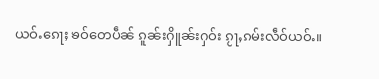ယဝ်ႉၵေႃႈ ၶဝ်တေပဵၼ် ၵူၼ်းႁိူၼ်းႁဝ်း ၵႂႃႇၵမ်းလဵဝ်ယဝ်ႉ။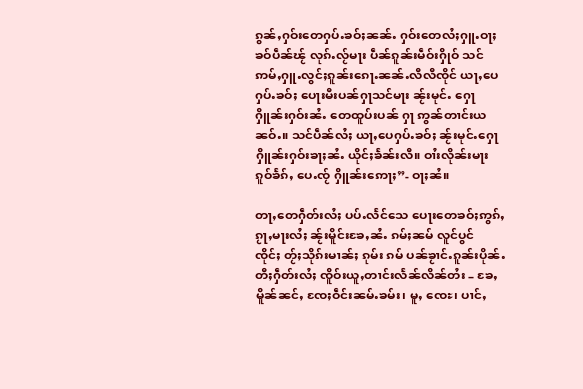ၵွၼ်ႇႁဝ်းတေႁပ်ႉၶဝ်ႈၼၼ်ႉ ႁဝ်းတေလႆႈႁူႉဝႃႈ ၶဝ်ပဵၼ်ၽႂ် လုၵ်ႉလႂ်မႃး ပဵၼ်ၵူၼ်းမဵဝ်းႁိုဝ် သင်ဢမ်ႇႁူႉလွင်ႈၵူၼ်းၵေႃႉၼၼ်ႉလီလီၸိုင် ယႃႇပေႁပ်ႉၶဝ်ႈ ပေႃးမီးပၼ်ႁႃသင်မႃး ၼႂ်းမုင်ႉ ႁေႃႁိူၼ်းႁဝ်းၼႆႉ တေထူပ်းပၼ် ႁႃ ဢွၼ်တၢင်းယၼဝ်ႉ။ သင်ပဵၼ်လႆႈ ယႃႇပေႁပ်ႉၶဝ်ႈ ၼႂ်းမုင်ႉႁေႃႁိူၼ်းႁဝ်းၶႃႈၼႆႉ ယိုင်ႈၶႅၼ်းလီ။ ဝၢႆးလိုၼ်းမႃး ၵူဝ်ၶႅၵ်ႇ ပေႉၸႂ် ႁိူၼ်းဢေႃႈ”- ဝႃႈၼႆ။

တႃႇတေႁဵတ်းလႆႈ ပပ်ႉလႅင်သေ ပေႃးတေၶဝ်ႈဢွၵ်ႇၵႂႃႇမႃးလႆႈ ၼႂ်းမိူင်းၶႄႇၼႆႉ ၵမ်ႈၼမ် လူင်ပွင်ၸိုင်ႈ တႂ်ႈသိုၵ်းမၢၼ်ႈ ၵုမ်း ၵမ် ပၼ်ၶႂၢင်ႉၵူၼ်းပိုၼ်ႉတီႈႁဵတ်းလႆႈ ၸိူဝ်းယူႇတၢင်းလႅၼ်လိၼ်တႆး – ၶႄႇ မိူၼ်ၼင်ႇ ၸႄႈဝဵင်းၼမ်ႉၶမ်း၊ မူႇ ၸေႊ၊ ပၢင်ႇ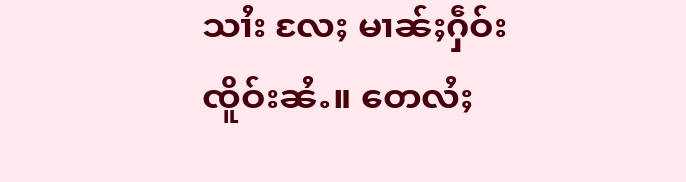သၢႆး လႄႈ မၢၼ်ႈႁဵဝ်း ၸိူဝ်းၼႆႉ။ တေလႆႈ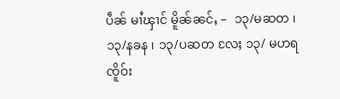ပဵၼ် မၢႆၾၢင် မိူၼ်ၼင်ႇ –  ၁၃/မဆတ ၊ ၁၃/နခန ၊ ၁၃/ပဆတ လႄႈ ၁၃/ မဟရ ၸိူဝ်း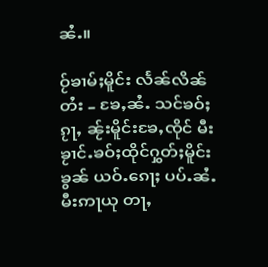ၼႆႉ။

ဝႂ်ၶၢမ်ႈမိူင်း လႅၼ်လိၼ်တႆး – ၶႄႇၼႆႉ သင်ၶဝ်ႈၵႂႃႇ ၼႂ်းမိူင်းၶႄႇၸိုင် မီးၶႂၢင်ႉၶဝ်ႈထိုင်ႁွတ်ႈမိူင်းၶွၼ် ယဝ်ႉၵေႃႈ ပပ်ႉၼႆႉ မီးဢႃယု တႃႇ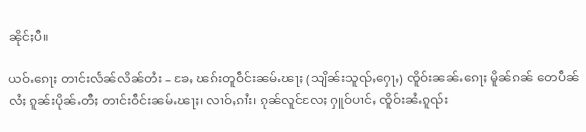ၼိုင်ႈပီ။

ယဝ်ႉၵေႃႈ တၢင်းလႅၼ်လိၼ်တႆး – ၶႄႇ ၽၵ်းတူဝဵင်းၼမ်ႉၽႃႈ (သျိၼ်းသူၺ်ႇႁေႃႇ) ၸိူဝ်းၼၼ်ႉၵေႃႈ မိူၼ်ၵၼ် တေပဵၼ်လႆႈ ၵူၼ်းပိုၼ်ႉတီႈ တၢင်းဝဵင်းၼမ်ႉၽႃႈ၊ လၢဝ်ႇၵၢႆး၊ ၵုၼ်လူင်လႄႈ ႁူဝ်ပၢင်ႇ ၸိူဝ်းၼႆႉၵူၺ်း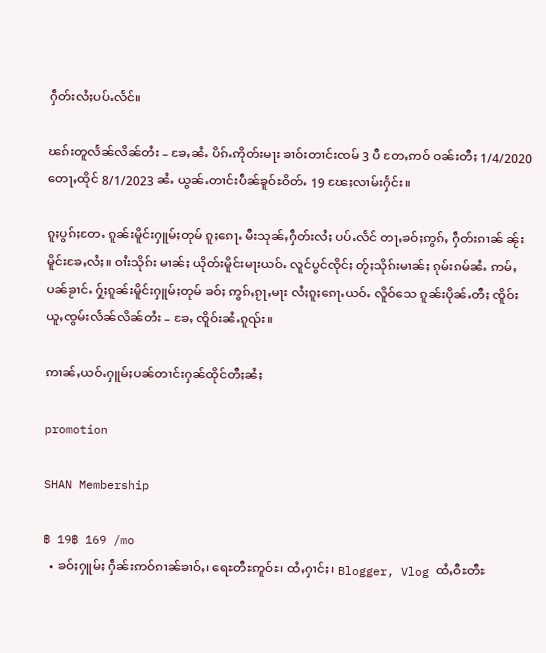ႁဵတ်းလႆႈပပ်ႉလႅင်။

ၽၵ်းတူလႅၼ်လိၼ်တႆး – ၶႄႇၼႆႉ ပိၵ်ႉဢိုတ်းမႃး ၶၢဝ်းတၢင်းၸမ် 3 ပီ တႄႇဢဝ် ဝၼ်းတီႈ 1/4/2020 တေႃႇထိုင် 8/1/2023 ၼႆႉ ယွၼ်ႉတၢင်းပဵၼ်ၶူဝ်ႊဝိတ်ႉ 19 ၽႄႈလၢမ်းႁႅင်း။

ၵူႈပွၵ်ႈတႄႉ ၵူၼ်းမိူင်းႁူမ်ႈတုမ် ၵူႈၵေႃႉ မီးသုၼ်ႇႁဵတ်းလႆႈ ပပ်ႉလႅင် တႃႇၶဝ်ႈဢွၵ်ႇ ႁဵတ်းၵၢၼ် ၼႂ်းမိူင်းၶႄႇလႆႈ။ ဝၢႆးသိုၵ်း မၢၼ်ႈ ယိုတ်းမိူင်းမႃးယဝ်ႉ လူင်ပွင်ၸိုင်ႈ တႂ်ႈသိုၵ်းမၢၼ်ႈ ၵုမ်းၵမ်ၼႆႉ ဢမ်ႇပၼ်ၶႂၢင်ႉ ႁႂ်ႈၵူၼ်းမိူင်းႁူမ်ႈတုမ် ၶဝ်ႈ ဢွၵ်ႇၵႂႃႇမႃး လႆႈၵူႈၵေႃႉယဝ်ႉ လိူဝ်သေ ၵူၼ်းပိုၼ်ႉတီႈ ၸိူဝ်းယူႇၸွမ်းလႅၼ်လိၼ်တႆး – ၶႄႇ ၸိူဝ်းၼႆႉၵူၺ်း။

ဢၢၼ်ႇယဝ်ႉႁူမ်ႈပၼ်တၢင်းႁၼ်ထိုင်တီႈၼႆႈ

promotion

SHAN Membership

฿ 19฿ 169 /mo
  • ၶဝ်ႈႁူမ်ႈ ႁဵၼ်းဢဝ်ၵၢၼ်ၶၢဝ်ႇ၊ ရေႊတီႊဢူဝ်ႊ၊ ထႆႇႁၢင်ႈ၊ Blogger, Vlog ထႆႇဝီႊတီႊ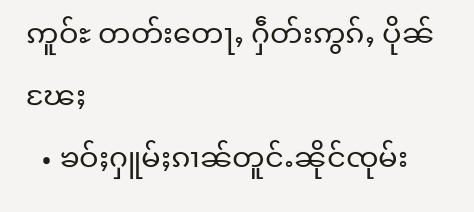ဢူဝ်ႊ တတ်းတေႃႇ ႁဵတ်းဢွၵ်ႇ ပိုၼ်ၽႄႈ
  • ၶဝ်ႈႁူမ်ႈၵၢၼ်တူင်ႉၼိုင်ၸုမ်း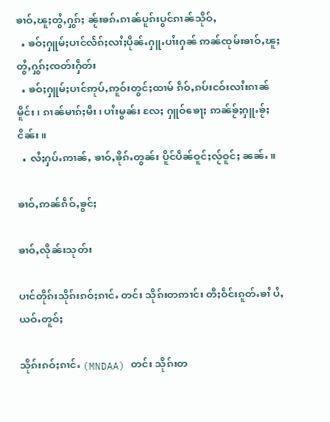ၶၢဝ်ႇၽူႈတွႆႇႁွၵ်ႈ ၼႂ်းၶၵ်ႉၵၢၼ်ပူၵ်းပွင်ၵၢၼ်သိုဝ်ႇ
  • ၶဝ်ႈႁူမ်ႈပၢင်လႅၵ်ႈလၢႆႈပိုၼ်ႉႁူႉပၢႆးႁၼ် ဢၼ်ၸုမ်းၶၢဝ်ႇၽူႈတွႆႇႁွၵ်ႈၸတ်းႁဵတ်း
  • ၶဝ်ႈႁူမ်ႈပၢင်ဢုပ်ႇဢူဝ်းတွင်ႈထၢမ် ၵဵဝ်ႇၵပ်းငဝ်းလၢႆးၵၢၼ်မိူင်း၊ ၵၢၼ်မၢၵ်ႈမီး၊ ပၢႆးမွၼ်း လႄႈ ႁူဝ်ၶေႃႈ ဢၼ်ၶႂ်ႈႁူႉၶႂ်ႈငိၼ်း။
  • လႆႈႁပ်ႉဢၢၼ်ႇ ၶၢဝ်ႇၶိုၵ်ႉတွၼ်း ပိူင်ပဵၼ်ဝူင်ႈလႂ်ဝူင်ႈ ၼၼ်ႉ။

ၶၢဝ်ႇဢၼ်ၵဵဝ်ႇၶွင်ႈ

ၶၢဝ်ႇလိုၼ်းသုတ်း

ပၢင်တိုၵ်းသိုၵ်းၵဝ်ႈၵၢင်ႉ တင်း သိုၵ်းတဢၢင်း တီႈဝဵင်းၵူတ်ႉၶၢႆ ပႆႇယဝ်ႉတူဝ်ႈ

သိုၵ်းၵဝ်ႈၵၢင်ႉ (MNDAA) တင်း သိုၵ်းတ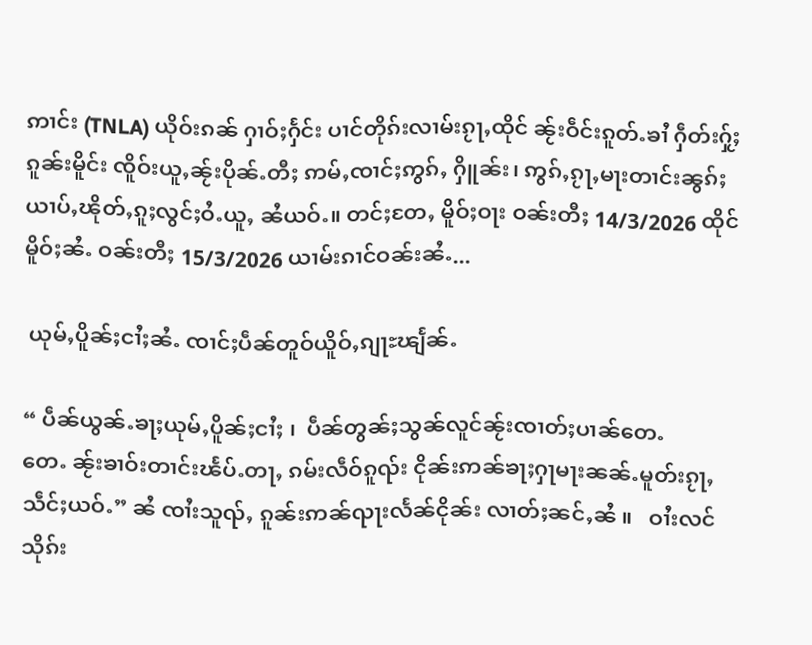ဢၢင်း (TNLA) ယိုဝ်းၵၼ် ႁၢဝ်ႈႁႅင်း ပၢင်တိုၵ်းလၢမ်းၵႂႃႇထိုင် ၼႂ်းဝဵင်းၵူတ်ႉၶၢႆ ႁဵတ်းႁႂ်ႈၵူၼ်းမိူင်း ၸိူဝ်းယူႇၼႂ်းပိုၼ်ႉတီႈ ဢမ်ႇၸၢင်ႈဢွၵ်ႇ ႁိူၼ်း၊ ဢွၵ်ႇၵႂႃႇမႃးတၢင်းၼွၵ်ႈ ယၢပ်ႇၽိုတ်ႇၵူႈလွင်ႈဝႆႉယူႇ ၼႆယဝ်ႉ။ တင်ႈတႄႇ မိူဝ်ႈဝႃး ဝၼ်းတီႈ 14/3/2026 ထိုင် မိူဝ်ႈၼႆႉ ဝၼ်းတီႈ 15/3/2026 ယၢမ်းၵၢင်ဝၼ်းၼႆႉ...

 ယုမ်ႇပိူၼ်ႈငၢႆႈၼႆႉ ၸၢင်ႈပဵၼ်တူဝ်ယိူဝ်ႇၵျႃႊၽျႅၼ်ႉ

“ ပဵၼ်ယွၼ်ႉၶႃႈယုမ်ႇပိူၼ်ႈငၢႆႈ ၊  ပဵၼ်တွၼ်ႈသွၼ်လူင်ၼႂ်းၸၢတ်ႈပၢၼ်တေႉတေႉ ၼႂ်းၶၢဝ်းတၢင်းၽႅပ်ႉတႃႇ ၵမ်းလဵဝ်ၵူၺ်း ငိုၼ်းဢၼ်ၶႃႈႁႃမႃးၼၼ်ႉမူတ်းၵႂႃႇသဵင်ႈယဝ်ႉ” ၼႆ ၸၢႆးသူၺ်ႇ ၵူၼ်းဢၼ်ၺႃးလႅၼ်ငိုၼ်း လၢတ်ႈၼင်ႇၼႆ ။   ဝၢႆးလင်သိုၵ်း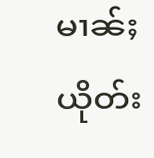မၢၼ်ႈယိုတ်း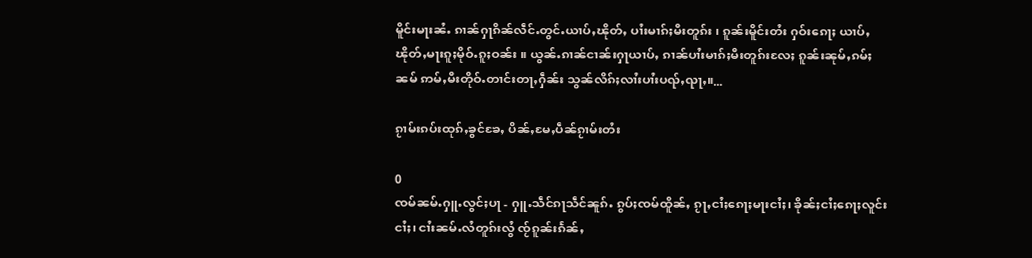မိူင်းမႃးၼႆႉ ၵၢၼ်ႁႃၵိၼ်လဵင်ႉတွင်ႉယၢပ်ႇၽိုတ်ႇ ပၢႆးမၢၵ်ႈမီးတူၵ်း ၊ ၵူၼ်းမိူင်းတႆး ႁဝ်းၵေႃႈ ယၢပ်ႇၽိုတ်ႇမႃးၵူႈမိုဝ်ႉၵူႈဝၼ်း ။ ယွၼ်ႉၵၢၼ်ငၢၼ်းႁႃယၢပ်ႇ ၵၢၼ်ပၢႆးမၢၵ်ႈမီးတူၵ်းလႄႈ ၵူၼ်းၼုမ်ႇၵမ်ႈၼမ် ဢမ်ႇမီးတိုဝ်ႉတၢင်းတႃႇႁဵၼ်း သွၼ်လိၵ်ႈလၢႆးပၢႆးပၺ်ႇၺႃႇ။...

ၵႂၢမ်းၵပ်းထုၵ်ႇၶွင်ၶႄႇ ပိၼ်ႇမႄႇပဵၼ်ၵႂၢမ်းတႆး

0
ၸမ်ၼမ်ႉႁူႉလွင်ႈပႃ - ႁူႉသဵင်ၵႃသဵင်ၼူၵ်ႉ ၵွပ်ႈၸမ်ထိူၼ်ႇ ၵႂႃႇငၢႆႈၵေႃႈမႃးငၢႆႈ၊ ၶိုၼ်ႈငၢႆႈၵေႃႈလူင်းငၢႆႈ၊ ငၢႆးၼမ်ႉလႆတူၵ်းလွႆ ၸႂ်ၵူၼ်းၵႅၼ်ႇ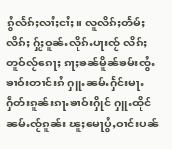ၵွႆလႅၵ်ႈလၢႆႈငၢႆႈ။ လူလိၵ်ႈတႅမ်ႈလိၵ်ႈ ႁႂ်ႈဝူၼ်ႉလိုၵ်ႉပႃးၸႂ် လိၵ်ႈတူဝ်လႂ်ၵေႃႈ ၵႃႈၶၼ်မိူၼ်ၶမ်းၸွႆႉ ၶၢဝ်းတၢင်းၵႆ ႁူႉၼမ်ႉႁႅင်းမႃႉ ႁဵတ်းၵူၼ်းၵႃႉၶၢဝ်းႁိုင် ႁူႉထိုင်ၼမ်ႉၸႂ်ၵူၼ်း ၽူႈမေႃပွႆႇဝၢင်းပၼ်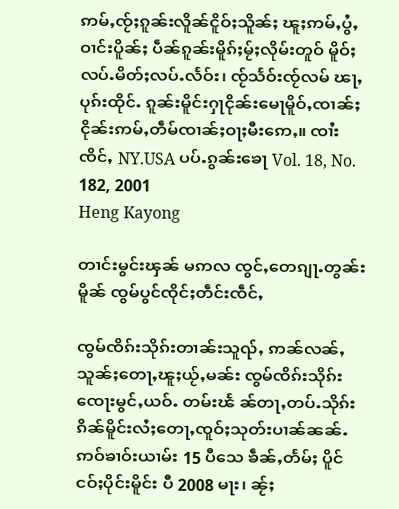ဢမ်ႇၸႂ်ႈၵူၼ်းလိူၼ်ငိူဝ်ႈသိူၼ်ႈ ၽူႈဢမ်ႇပွႆႇဝၢင်းပိူၼ်ႈ ပဵၼ်ၵူၼ်းမိူၵ်ႈမႂ်ႈလိုမ်းတူဝ် မိူဝ်ႈလပ်ႉမိတ်ႈလပ်ႉလႅဝ်း၊ ၸႂ်သႅဝ်းၸႂ်လမ် ၽႃႇပုၵ်းထိုင်ႉ ၵူၼ်းမိူင်းႁႃငိုၼ်းမေႃမိူဝ်ႇၸၢၼ်ႈ ငိုၼ်းဢမ်ႇတဵမ်ၸၢၼ်ႈဝႃႈမီးဢေႇ။ ၸၢႆးၸိင်ႇ NY.USA ပပ်ႉၵွၼ်းၶေႃ Vol. 18, No. 182, 2001
Heng Kayong

တၢင်းမွင်းၾၼ် မဢလ ၸွင်ႇတေၵျႃႉတွၼ်းမိူၼ် ၸွမ်ပွင်ၸိုင်ႈတဵင်းၸဵင်ႇ

ၸွမ်ၸိၵ်းသိုၵ်းတၢၼ်းသူၺ်ႇ ဢၼ်လၼ်ႇသူၼ်ႈတေႃႇၽူႈယႂ်ႇမၼ်း ၸွမ်ၸိၵ်းသိုၵ်းၸေႃးမွင်ႇယဝ်ႉ တမ်းၽႅ ၼ်တႃႇတပ်ႉသိုၵ်းၵိၼ်မိူင်းလႆႈတေႃႇၸူဝ်ႈသုတ်းပၢၼ်ၼၼ်ႉ ဢဝ်ၶၢဝ်းယၢမ်း 15 ပီသေ ၶဵၼ်ႇတႅမ်ႈ ပိူင်ငဝ်ႈပိုင်းမိူင်း ပီ 2008 မႃး၊ ၼႂ်ႈ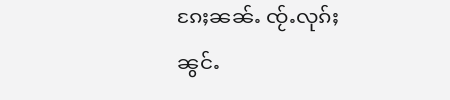ၵႄႈၼၼ်ႉ ၸႂ်ႉလုၵ်ႈၼွင်ႉ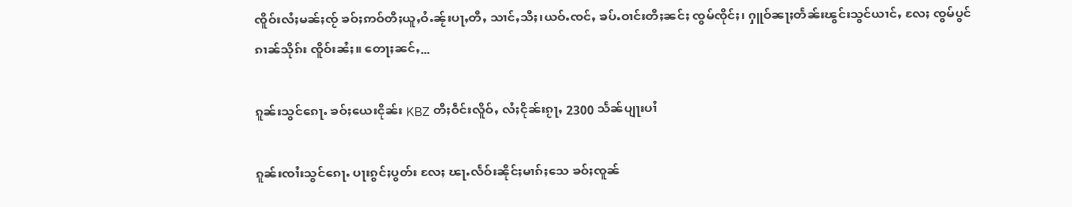ၸိူဝ်းလႆႈမၼ်ႈၸႂ် ၶဝ်ႈဢဝ်တီႈယူႇဝႆႉၼႂ်းပႃႇတီႇ သၢင်ႇသီႈ၊ယဝ်ႉၸင်ႇ ၶပ်ႉဝၢင်းတီႈၼင်ႈ ၸွမ်ၸိုင်ႈ၊ ႁူဝ်ၼႃႈတႅၼ်းၽွင်းသွင်ယၢင်ႇ လႄႈ ၸွမ်ပွင်ၵၢၼ်သိုၵ်း ၸိူဝ်းၼႆႈ။ တေႃႈၼင်ႇ...

ၵူၼ်းသွင်ၵေႃႉ ၶဝ်ႈယေးငိုၼ်း KBZ တီႈဝဵင်းလိူဝ်ႇ လႆႈငိုၼ်းၵႂႃႇ 2300 သႅၼ်ပျႃးပၢႆ

ၵူၼ်းၸၢႆးသွင်ၵေႃႉ ပႃးၵွင်ႈပွတ်း လႄႈ ၽႃႉလႅဝ်းၼိုင်ႈမၢၵ်ႈသေ ၶဝ်ႈၸူၼ်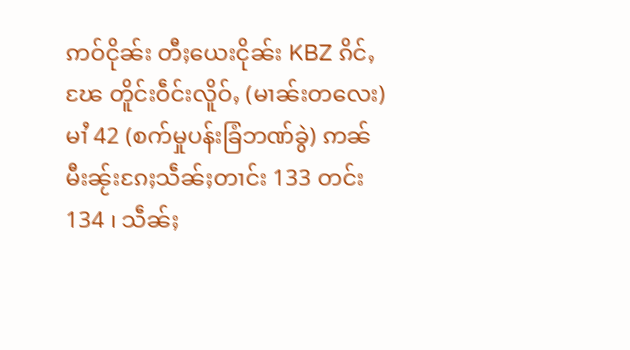ဢဝ်ငိုၼ်း တီႈယေးငိုၼ်း KBZ ၵိင်ႇၽႄ တိူင်းဝဵင်းလိူဝ်ႇ (မၢၼ်းတလေး) မၢႆ 42 (စက်မှုပန်းခြံဘဏ်ခွဲ) ဢၼ်မီးၼႂ်းၵႄႈသဵၼ်ႈတၢင်း 133 တင်း 134 ၊ သဵၼ်ႈ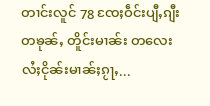တၢင်းလူင် 78 ၸႄႈဝဵင်းပျီႇၵျီးတၶုၼ်ႇ တိူင်းမၢၼ်း တလေး လႆႈငိုၼ်းမၢၼ်ႈၵႂႃႇ...